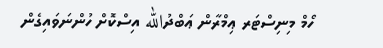ހޯމް މިނިސްޓަރ ޢިމްރާން ޢަބްދުالله އިސްކޮށް ހުންނަވައިގެން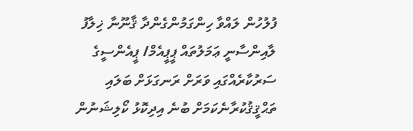ފުލުހުން ލައްވާ ހިންގަމުންގެންދާ ޤާނޫނާ ޚިލާފު ލާއިންސާނީ ޢަމަލުތައް ޕީޕީއެމް/ ޕީއެންސީގެ ސަރުކާރެއްގައި ވަރަށް ރަނގަޅަށް ބަލައި ތަޙްޤީޤުކުރާނެކަމަށް ބުނެ އިދިކޮޅު ކޯލިޝަނުން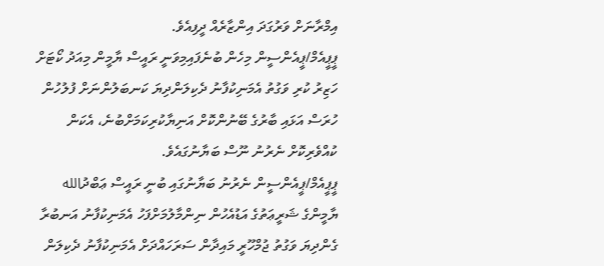އިމްރާނަށް ވަރުގަދަ އިންޒާރެއް ދީފިއެވެ.
ޕީޕީއެމް/ޕީއެންސީން މިހެން ބުނެފައިމިވަނީ ރައީސް ޔާމީން މިއަދު ކޯޓަށް ހަޒިރު ކުރި ވަގުތު އެމަނިކުފާނު ދެކިލަންދިޔަ ކަނބަލުންނަށް ފުލުހުން ހުރަސް އަޅައި ބާރުގެ ބޭނުންކޮށް އަނިޔާކުރިކަމަށްބުނެ، އެކަން ކުއްވެރިކޮށް ނެރުނު ނޫސް ބަޔާނުގައެވެ.
ޕީޕީއެމް/ޕީއެންސީން ނެރުނު ބަޔާނުގައި ބުނީ ރައީސް ޢަބްދުالله ޔާމީންގެ ޝަރީޢަތުގެ އަޑުއެހުން ނިންމާލުމަށްފަހު އެމަނިކުފާނު އަނބުރާ ގެންދިޔަ ވަގުތު ޖުމްހޫރީ މައިދާން ސަރަހައްދަށް އެމަނިކުފާނު ދެކިލަން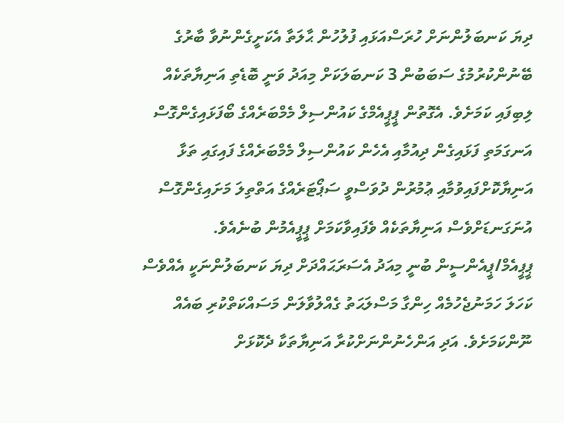ދިޔަ ކަނބަލުންނަށް ހުރަސްއަޅައި ފުލުހުން ޙާލަތާ އެކަށީގެންނުވާ ބާރުގެ ބޭނުންކުރުމުގެ ސަބަބުން 3 ކަނބަލަކަށް މިއަދު ވަނީ ބޮޑެތި އަނިޔާތަކެއް ލިބިފައި ކަމަށެވެ. އެގޮތުން ޕީޕީއެމްގެ ކައުންސިލް މެމްބަރެއްގެ ބޯފަޅައިގެންގޮސް އަނގަމަތި ފަޅައިގެން ދިއުމާއި އެހެން ކައުންސިލް މެމްބަރެއްގެ ފައިގައި ތަޅާ އަނިޔާކޮށްފައިވުމާއި ޢުމުރުން ދުވަސްވީ ސަޕޯޓަރެއްގެ އަތްތިލަ މަށައިގެންގޮސް އުނަގަނޑަށްވެސް އަނިޔާތަކެއް ވެފައިވާކަމަށް ޕީޕީއެމުން ބުނެއެވެ.
ޕީޕީއެމް/ޕީއެންސީން ބުނީ މިއަދު އެސަރަޙައްދަށް ދިޔަ ކަނބަލުންނަކީ އެއްވެސް ކަހަލަ ހަމަނުޖެހުމެއް ހިންގާ މަސްލަޙަތު ގެއްލުވާލަން މަސައްކަތްކުރި ބައެއް ނޫންކަމަށެވެ. އަދި އަންހެނުންނަށްކުރާ އަނިޔާތަކާ ދެކޮޅަށް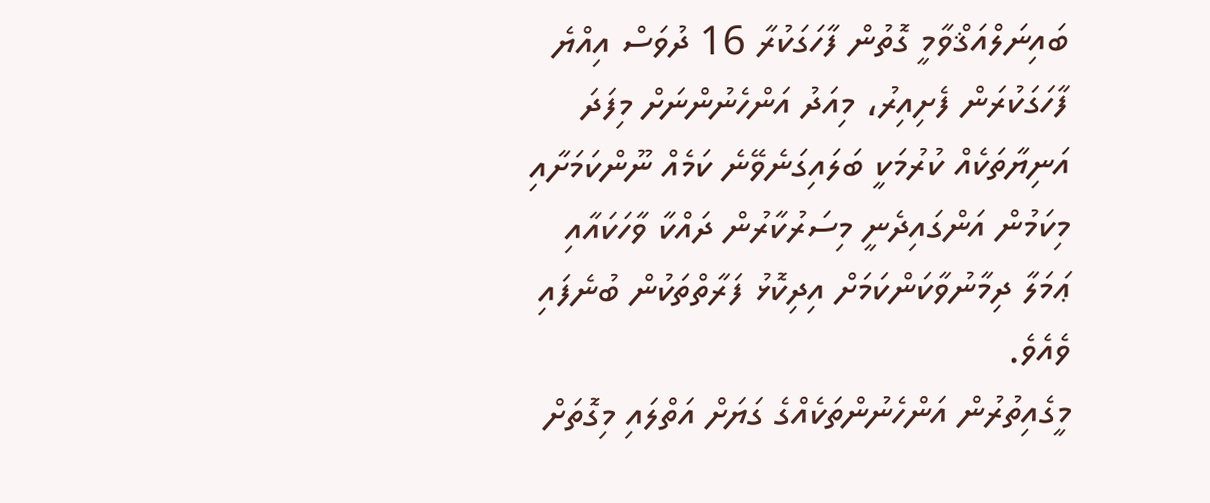ބައިނަލްއަޤްވާމީ ގޮތުން ފާހަގަކުރާ 16 ދުވަސް އިއްޔެ ފާހަގަކުރަން ފެށިއިރު، މިއަދު އަންހެނުންނަށް މިފަދަ އަނިޔާތަކެއް ކުރުމަކީ ބަލައިގަނެވޭނެ ކަމެއް ނޫންކަމަށާއި މިކަމުން އަންގައިދެނީ މިސަރުކާރުން ދައްކާ ވާހަކައާއި ޢަމަލާ ދިމާނުވާކަންކަމަށް އިދިކޮޅު ފަރާތްތަކުން ބުނެފައި ވެއެވެ.
މީގެއިތުރުން އަންހެނުންތަކެއްގެ ގަޔަށް އަތްލައި މިގޮތަށް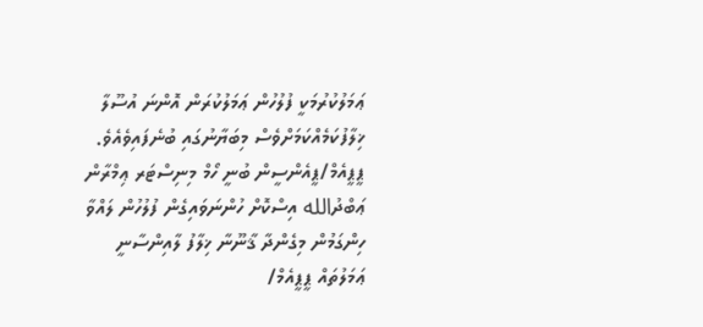ޢަމަލުކުރުމަކީ ފުލުހުން ޢަމަލުކުރަން އޮންނަ އުސޫލާ ޚިލާފުކަމެއްކަމަށްވެސް މިބަޔާނުގައި ބުނެފައިވެއެވެ.
ޕީޕީއެމް/ޕީއެންސީން ބުނީ ހޯމް މިނިސްޓަރ ޢިމްރާން ޢަބްދުالله އިސްކޮށް ހުންނަވައިގެން ފުލުހުން ލައްވާ ހިންގަމުން މިގެންދާ ޤާނޫނާ ޚިލާފު ލާއިންސާނީ ޢަމަލުތައް ޕީޕީއެމް/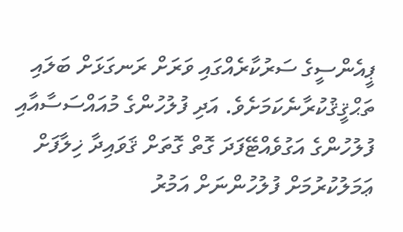ޕީއެންސީގެ ސަރުކާރެއްގައި ވަރަށް ރަނގަޅަށް ބަލައި ތަޙްޤީޤުކުރާނެކަމަށެވެ. އަދި ފުލުހުންގެ މުއައްސަސާއާއި ފުލުހުންގެ އަގުވެއްޓޭފަދަ ގޮތް ގޮތަށް ޤަވައިދާ ޚިލާފަށް ޢަމަލުކުރުމަށް ފުލުހުންނަށް އަމުރު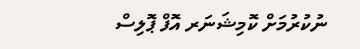ނުކުރުމަށް ކޮމިޝަނަރ އޮފް ޕޮލިސް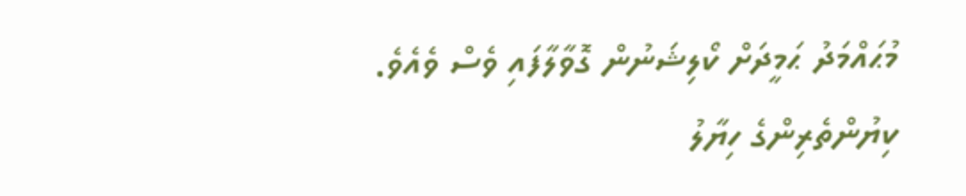މުޙައްމަދު ޙަމީދަށް ކޯލިޝަނުން ގޮވާލާފައި ވެސް ވެއެވެ.
ކިޔުންތެރިންގެ ހިޔާލު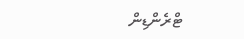ޓްރެންޑިން